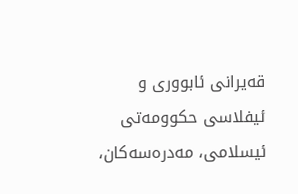قەیرانی ئابووری و ئیفلاسی حکوومەتی ئیسلامی، مەدرەسەکان،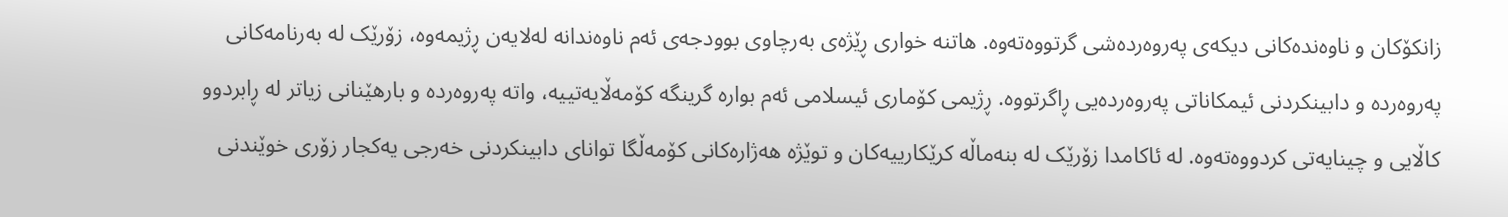زانکۆکان و ناوەندەکانی دیکەی پەروەردەشی گرتووەتەوە. هاتنە خواری ڕێژەی بەرچاوی بوودجەی ئەم ناوەندانە لەلایەن ڕژیمەوە، زۆرێک لە بەرنامەکانی پەروەردە و دابینکردنی ئیمکاناتی پەروەردەیی ڕاگرتووە. ڕژیمی کۆماری ئیسلامی ئەم بوارە گرینگە کۆمەڵایەتییە، واتە پەروەردە و بارهێنانی زیاتر لە ڕابردوو کاڵایی و چینایەتی کردووەتەوە. لە ئاکامدا زۆرێک لە بنەماڵە کرێکارییەکان و توێژە هەژارەکانی کۆمەڵگا توانای دابینکردنی خەرجی یەکجار زۆری خوێندنی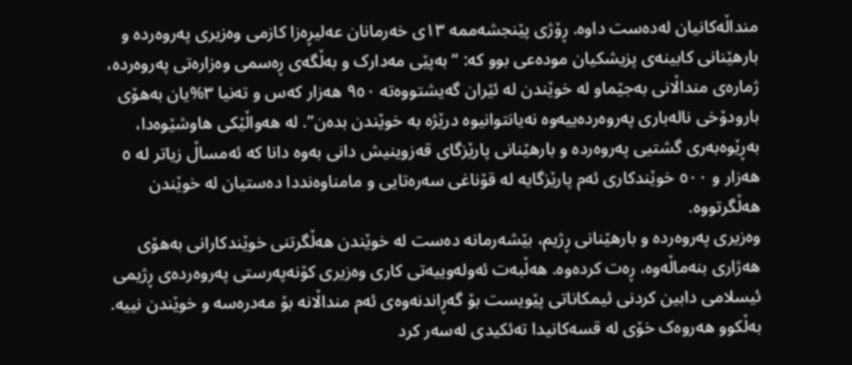منداڵەکانیان لەدەست داوە. ڕۆژی پێنجشەممە ١٣ی خەرمانان عەلیڕەزا کازمی وەزیری پەروەردە و بارهێنانی کابینەی پزیشکیان مودەعی بوو کە: “بەپێی مەدارک و بەڵگەی ڕەسمی وەزارەتی پەروەردە، ژمارەی منداڵانی بەجێماو لە خوێندن لە ئێران گەیشتووەتە ٩٥٠ هەزار کەس و تەنیا ٣%یان بەهۆی بارودۆخی نالەباری پەروەردەییەوە نەیانتوانیوە درێژە بە خوێندن بدەن”. لە هەواڵێکی هاوشێوەدا، بەڕێوەبەری گشتیی پەروەردە و بارهێنانی پارێزگای قەزوینیش دانی بەوە دانا کە ئەمساڵ زیاتر لە ٥ هەزار و ٥٠٠ خوێندکاری ئەم پارێزگایە لە قۆناغی سەرەتایی و مامناوەنددا دەستیان لە خوێندن هەڵگرتووە.
وەزیری پەروەردە و بارهێنانی ڕژیم، بێشەرمانە دەست لە خوێندن هەڵگرتنی خوێندکارانی بەهۆی هەژاری بنەماڵەوە، ڕەت کردەوە. هەڵبەت ئەولەوییەتی کاری وەزیری کۆنەپەرستی پەروەردەی ڕژیمی ئیسلامی دابین کردنی ئیمکاناتی پێویست بۆ گەڕاندنەوەی ئەم منداڵانە بۆ مەدرەسە و خوێندن نییە. بەڵکوو هەروەک خۆی لە قسەکانیدا تەئکیدی لەسەر کرد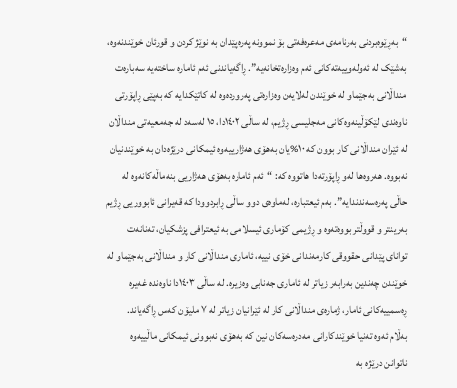“بەڕێوەبردنی بەرنامەی مەعرەفەتی بۆ نموونە پەرەپێدان بە نوێژ کردن و قورئان خوێندنەوە، بەشێک لە ئەولەوییەتەکانی ئەم وەزارەتخانەیە”. ڕاگەیاندنی ئەم ئامارە ساختەیە سەبارەت منداڵانی بەجێماو لە خوێندن لەلایەن وەزارەتی پەروردەوە لە کاتێکدایە کە بەپێی ڕاپۆرتی ناوەندی لێکۆڵینەوەکانی مەجلیسی ڕژیم، لە ساڵی ١٤٠٢دا، ١٥ لەسەد لە جەمعیەتی منداڵان لە ئێران منداڵانی کار بوون کە ١٠%یان بەهۆی هەژارییەوە ئیمکانی درێژەدان بە خوێندنیان نەبووە. هەروەها لەو ڕاپۆرتەدا هاتووە کە: “ئەم ئامارە بەهۆی هەژاریی بنەماڵەکانەوە لە حاڵی پەرەسەندندایە”. بەم ئیعتبارە، لەماوەی دوو ساڵی ڕابردوودا کە قەیرانی ئابووریی ڕژیم بەرینتر و قووڵتر بووەتەوە و ڕژیمی کۆماری ئیسلامی بە ئیعترافی پزشکیان، تەنانەت توانای پێدانی حقووقی کارمەندانی خۆی نییە، ئاماری منداڵانی کار و منداڵانی بەجێماو لە خوێندن چەندین بەرابەر زیاتر لە ئاماری جەنابی وەزیرە. لە ساڵی ١٤٠٣دا ناوەندە غەیرە ڕەسمییەکانی ئامار، ژمارەی منداڵانی کار لە ئێرانیان زیاتر لە ٧ ملیۆن کەس ڕاگەیاند.
بەڵام ئەوە تەنیا خوێندکارانی مەدرەسەکان نین کە بەهۆی نەبوونی ئیمکانی ماڵییەوە ناتوانن درێژە بە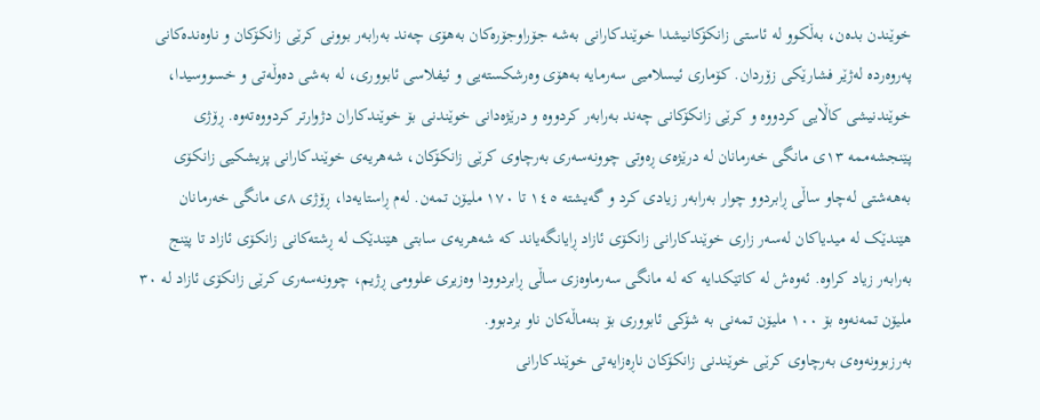خوێندن بدەن، بەڵکوو لە ئاستی زانکۆکانیشدا خوێندکارانی بەشە جۆراوجۆرەکان بەهۆی چەند بەرابەر بوونی کرێی زانکۆکان و ناوەندەکانی پەروەردە لەژێر فشارێکی زۆردان. کۆماری ئیسلامیی سەرمایە بەهۆی وەرشکستەیی و ئیفلاسی ئابووری، لە بەشی دەوڵەتی و خسووسیدا، خوێندنیشی کاڵایی کردووە و کرێی زانکۆکانی چەند بەرابەر کردووە و درێژەدانی خوێندنی بۆ خوێندکاران دژوارتر کردووەتەوە. ڕۆژی پێنجشەممە ١٣ی مانگی خەرمانان لە درێژەی ڕەوتی چوونەسەری بەرچاوی کرێی زانکۆکان، شەهریەی خوێندکارانی پزیشکیی زانکۆی بەهەشتی لەچاو ساڵی ڕابردوو چوار بەرابەر زیادی کرد و گەیشتە ١٤٥ تا ١٧٠ ملیۆن تمەن. لەم ڕاستایەدا، ڕۆژی ٨ی مانگی خەرمانان هێندێک لە میدیاکان لەسەر زاری خوێندکارانی زانکۆی ئازاد ڕایانگەیاند کە شەهریەی سابتی هێندێک لە ڕشتەکانی زانکۆی ئازاد تا پێنج بەرابەر زیاد کراوە. ئەوەش لە کاتێکدایە کە لە مانگی سەرماوەزی ساڵی ڕابردوودا وەزیری علوومی ڕژیم، چوونەسەری کرێی زانکۆی ئازاد لە ٣٠ ملیۆن تمەنەوە بۆ ١٠٠ ملیۆن تمەنی بە شۆکی ئابووری بۆ بنەماڵەکان ناو بردبوو.
بەرزبوونەوەی بەرچاوی کرێی خوێندنی زانکۆکان ناڕەزایەتی خوێندکارانی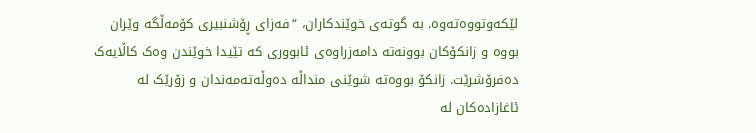لێکەوتووەتەوە. بە گوتەی خوێندکاران، “فەزای ڕۆشنبیری کۆمەڵگە وێران بووە و زانکۆکان بوونەتە دامەزراوەی ئابووری کە تێیدا خوێندن وەک کاڵایەک دەفرۆشرێت. زانکۆ بووەتە شوێنی منداڵە دەوڵەتەمەندان و زۆرێک لە ئاغازادەکان لە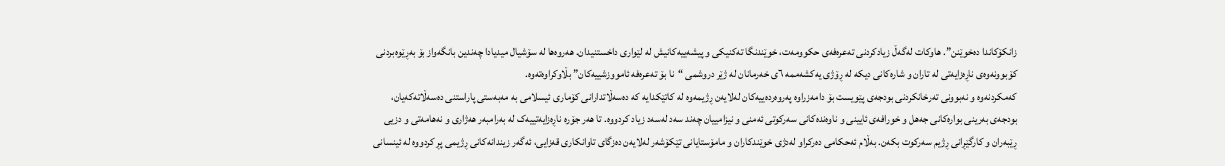زانکۆکاندا دەخوێنن”. هاوکات لەگەڵ زیادکردنی تەعرەفەی حکوومەت، خوێندنگا تەکنیکی و پیشەییەکانیش لە لێواری داخستنیدان. هەروەها لە سۆشیال میدیادا چەندین بانگەواز بۆ بەڕێوەبردنی کۆبوونەوەی ناڕەزایەتی لە تاران و شارەکانی دیکە لە ڕۆژی یەکشەممە ٦ی خەرمانان لە ژێر دروشمی “نا بۆ تەعرەفە ئامووزشییەکان” بڵاوکراوەتەوە.
کەمکردنەوە و نەبوونی تەرخانکردنی بودجەی پێویست بۆ دامەزراوە پەروەردەییەکان لەلایەن ڕژیمەوە لە کاتێکدایە کە دەسەڵاتدارانی کۆماری ئیسلامی بە مەبەستی پاراستنی دەسەڵاتەکەیان، بودجەی بەرینی بوارەکانی جەهل و خورافەی ئایینی و ناوەندەکانی سەرکوتی ئەمنی و نیزامییان چەند سەد لەسەد زیاد کردووە. تا هەر جۆرە ناڕەزایەتییەک لە بەرامبەر هەژاری و نەهامەتی و دزیی ڕێبەران و کارگێڕانی ڕژیم سەرکوت بکەن. بەڵام ئەحکامی دەرکراو لەدژی خوێندکاران و مامۆستایانی تێکۆشەر لەلایەن دەزگای تاوانکاری قەزایی، ئەگەر زیندانەکانی ڕژیمی پڕ کردووە لە ئینسانی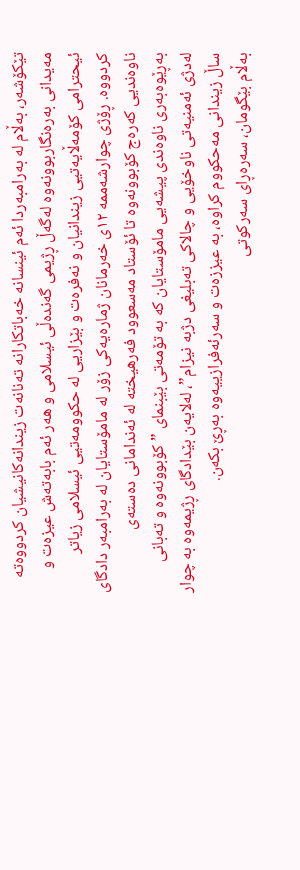تێکۆشەر، بەڵام لە بەرامبەردا ئەم ئینسانە خەباتکارانە تەنانەت زیندانەکانیشیان کردووەتە مەیدانی بەرەنگاربوونەوە لەگەڵ ڕژیمی گەندەڵی ئیسلامی و هەر ئەم بابەتەش عیزەت و ئیحترامی کۆمەڵایەتیی زیندانیان و نەفرەت و بێزاریی لە حکوومەتیی ئیسلامی زیاتر کردووە. ڕۆژی چوارشەممە ١٢ی خەرمانان ژمارەیەکی زۆر لە مامۆستایان لە بەرامبەر دادگای ناوەندیی کەرەج کۆبوونەوە تا ئۆستاد مەسعوود فەرهیختە لە ئەندامانی دەستەی بەڕێوەبەری ناوەندی پیشەیی مامۆستایان کە بە تۆمەتی بێبنمای ” کۆبوونەوە و تەبانی لەدژی ئەمنیەتی ناوخۆیی و چالاکی تەبلیغی دژبە نیزام”، لەلایەن بێدادگای ڕژیمەوە بە چوار ساڵ زیندانی مەحکووم کراوە، بە عیززەت و سەرئەفرازییەوە بەڕێ بکەن.
بەڵام بێگومان، سەرەڕای سەرکوتی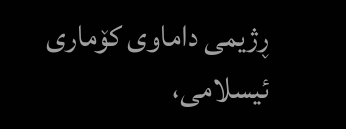ڕژیمی داماوی کۆماری ئیسلامی،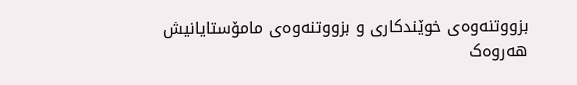بزووتنەوەی خوێندکاری و بزووتنەوەی مامۆستایانیش هەروەک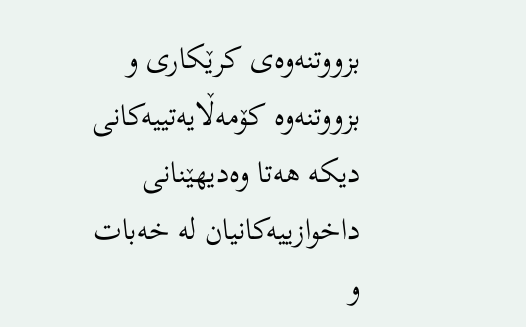بزووتنەوەی کرێکاری و بزووتنەوە کۆمەڵایەتییەکانی دیکە هەتا وەدیهێنانی داخوازییەکانیان لە خەبات و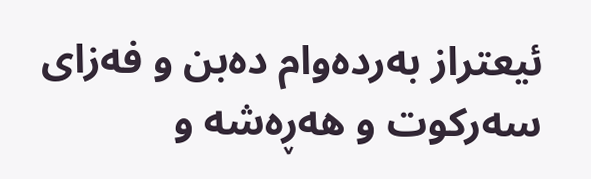ئیعتراز بەردەوام دەبن و فەزای سەرکوت و هەڕەشە و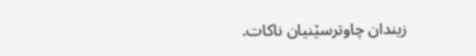زیندان چاوترسێنیان ناکات.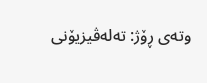وتەی ڕۆژ: تەلەڤیزیۆنی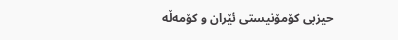حیزبی کۆمۆنیستی ئێران و کۆمەڵە